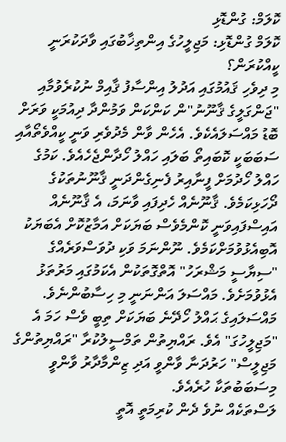ކޮލަމް: ގުންޑޮޅި
ކޮލަމް ގުންޑޮޅި: މަޖިލީހުގެ އިންތިޚާބުގައި ވާދަކުރަނީ ކީއްކުރަން؟
މި ދިވެހި ޤައުމުގައި އަދުލު އިންސާފު ޤާއިމް ނުކުރެވުމާއި "ޖަންގަލީގެ ޤާނޫނު"ން ކަންކަން ވަމުންދާ ދިއުމަކީ ވަރަށް ބޮޑު މައްސަލައެކެވެ. އެހެން ވާން މެދުވެރި ވަނީ ކީއްވެތޯއާއި ސަބަބަކީ ކޮބައިތޯ ބަލައި ހައްލު ހޯދާންޖެހެއެވެ. ކަމުގެ ހައްލު ހޯދުމަށް ފީނާއިރު ފެނިގެންދަނީ ޤާނޫނުތަކުގެ ދޯހަޅިކަމެވެ. ޤާނޫނެއް ހެދިފައި ވާނަމަ، އެ ޤާނޫނެއް އައިސްފައިވަނީ ކޮންމެވެސް ބަޔަކަށް އަމާޒުކޮށް އެބަޔަކު އޮބިއެޅުވުމަށްކަމެވެ. ނޫންނަމަ ވަކި ދުވަސްވަރެއްގެ "ސިޔާސީ މަޝްރަހު" އޮތްގޮތަކުން އެކަމުގައި މަރުތަޅު އެޅުވުމަށެވެ. މައްސަލަ އަންނަނީ މި ހިސާބުންނެވެ. މައްސަލައިގެ ޙައްލު ހޯދޭނެ ބަޔަކަށް ތިބީ ވެސް ހަމަ އެ "މަޖިލީހުގަ" އެވެ. ރައްޔިތުން ތަމްސީލުކުރާ "ރައްޔިތުންގެ މަޖިލީސް" ހަރުދަނާ ވާންވީ އަދި ޒިންމާދާރު ވާންވީ މިސަބަބުތަކާ ހުރެއެވެ.
ލަސްތަކެއް ނުވެ ދެން ކުރިމަތީ އޮތީ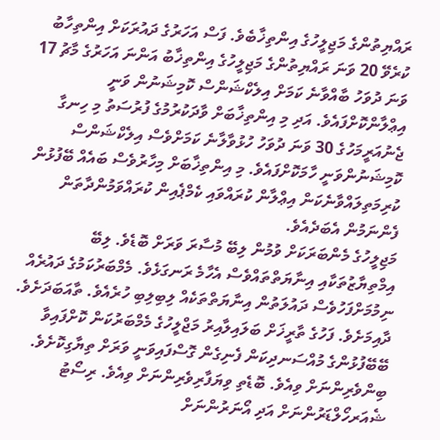ރައްޔިތުންގެ މަޖިލީހުގެ އިންތިޚާބެވެ. ފަސް އަހަރުގެ ދައުރަކަށް އިންތިހާބު ކުރެވޭ 20 ވަނަ ރައްޔިތުންގެ މަޖިލީހުގެ އިންތިޚާބު އަންނަ އަހަރުގެ މާޗު 17 ވަނަ ދުވަހު ބާއްވާނެ ކަމަށް އިލެކްޝަންސް ކޮމިޝަނުން ވަނީ އިޢްލާންކޮށްފައެވެ. އަދި މި އިންތިޚާބަށް ވާދަކުރުމުގެ ފުރުސަތު މި ހިނގާ ޖެނުއަރީމަހުގެ 30 ވަނަ ދުވަހު ހުޅުވާލާނެ ކަމަށްވެސް އިލެކްޝަންސް ކޮމިޝަނުންވަނީ ހާމަކޮށްފައެވެ. މި އިންތިޚާބަށް މިހާރުވެސް ބައެއް ބޭފުޅުން ކުރިމަތިލައްވާނެކަން އިޢްލާން ކުރައްވައި ކެމްޕެއިން ކުރައްވަމުންދާތަން ފެންނަމުން އެބަދެއެވެ.
މަޖިލީހުގެ މެންބަރަކަށް ވުމުން ލިބޭ މުސާރަ ވަރަށް ބޮޑެވެ. ލިބޭ އިމްތިޔާޒުތަކާއި އިނާޔަތްތައްވެސް އެހާމެ ރަނގަޅެވެ. މެމްބަރުކަމުގެ ދައުރެއް ނިމުމަށްފަހުވެސް ދައުލަތުން އިނާޔަތްތަކެއް ލިބިލިބި ހުރެއެވެ. ތާއަބަދަށެވެ. ދާއިމަށެވެ. ފަހުގެ ތާރީޚަށް ބަލައިލާއިރު މަޖްލީހުގެ މެމްބަރުކަން ކޮށްފައިވާ ބޭބޭފުޅުންގެ މުއްސަނދިކަން ފެނިގެން ގޮސްފައިވަނީ ވަރަށް ތިޔާގިކޮށެވެ. ބިންވެރިންނަށް ވިއެވެ. ބޮޑެތި ވިޔަފާރިވެރިންނަށް ވިއެވެ. ރިސޯޓު ޝެއަރހޯލްޑަރުންނަށް އަދި އޯނަރުންނަށް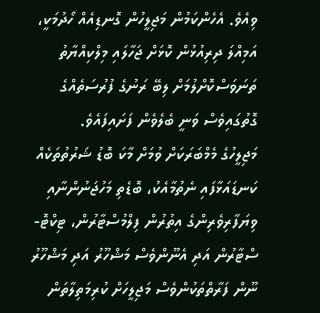ވިއެވެ. އެހެންކަމުން މަޖިލީހުން ގޮނޑިއެއް ހޯދުމަކީ، އަމިއްލަ ދިރިއުޅުން ކޮޅަށް ޖަހާލައި މިލްކިއްޔާތު ތަނަވަސްކޮށްލުމަށް ލިބޭ ރަނުގެ ފުރުސަތެއްގެ ގޮތުގައިވެސް ވަނީ ބެލެވެން ފަށައިފައެވެ.
މަޖިލީހުގެ މެމްބަރަކަށް ވުމަށް މާކަ ބޮޑު ޝަރުތުތަކެއް ކަނޑައަޅާފައި ނެތުމާއެކު، ބޮޑެތި މަހުޖަނުންނާއި ވިޔަފާރިވެރިންގެ އިތުރުން ފިލްމުސްޓާރުން، ޓިކްޓޮ-ސްޓާރުން އަދި އެނޫންވެސް މަޝްހޫރު އަދި މަޝްހޫރު ނޫން ފަރާތްތަކުންވެސް މަޖިލީހަށް ކުރިމަތިލާތަން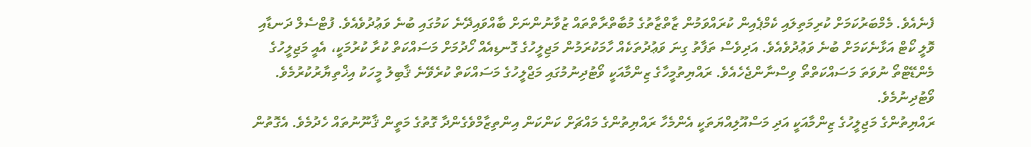ފެނެއެވެ. މެމްބަރުކަމަށް ކުރިމަތިލައި ކެމްޕެއިން ކުރައްވަމުން ޒާތްޒާތުގެ މުބާތްރާތްތައް ޒުވާނުންނަށް ބާއްވައިދޭނެ ކަމުގައި ބުނެ ވަޢުދުވެއެވެ. ފުޓްސެލް ދަނޑާއި ވޮލީ ކޯޓް އަޅާނެކަމަށް ބުނެ ވަޢުދުވެއެވެ. އަދިވެސް ތަފާތު ގިނަ ވަޢުދުތަކެއް ހާމަކުރަމުން މަޖިލީހުގެ ގޮނޑިއެއް ހޯދުމަށް މަސައްކަތް ކުރާ ކުރުމަކީ، އެއީ މަޖިލީހުގެ މެންޑޭޓްތޯ ނުވަތަ މަސައްކަތްތޯ ވިސްނާންޖެހެއެވެ. ރައްޔިތުމީހާގެ ޒިންމާއަކީ ވޯޓުދިނުމުގައި މަޖްލީހުގެ މަސައްކަތް ކުރެވޭނެ ޤާބިލު މީހަކު އިޚްތިޔާރުކުރުމެވެ. ވޯޓުދިނުމެވެ.
ރައްޔިތުންގެ މަޖިލީހުގެ ޒިންމާއަކީ އަދި މަސްއޫލިއްޔަތަކީ އެންމެހާ ރައްޔިތުންގެ މައްޗަށް ކަންކަން އިންތިޒާމްވެގެންދާ ގޮތުގެ މަތީން ޤާނޫނުތައް ހެދުމެވެ. އެގޮތުން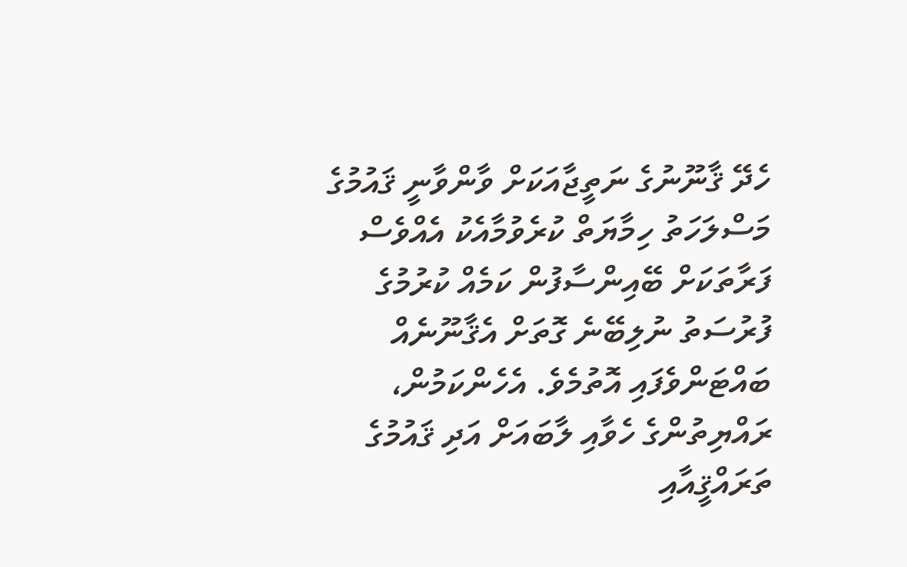ހެދޭ ޤާނޫނުގެ ނަތީޖާއަކަށް ވާންވާނީ ޤައުމުގެ މަސްލަހަތު ހިމާޔަތް ކުރެވުމާއެކު އެއްވެސް ފަރާތަކަށް ބޭއިންސާފުން ކަމެއް ކުރުމުގެ ފުރުސަތު ނުލިބޭނެ ގޮތަށް އެޤާނޫނެއް ބައްޓަންވެފައި އޮތުމެވެ. އެހެންކަމުން، ރައްޔިތުންގެ ހެވާއި ލާބައަށް އަދި ޤައުމުގެ ތަރައްޤީއާއި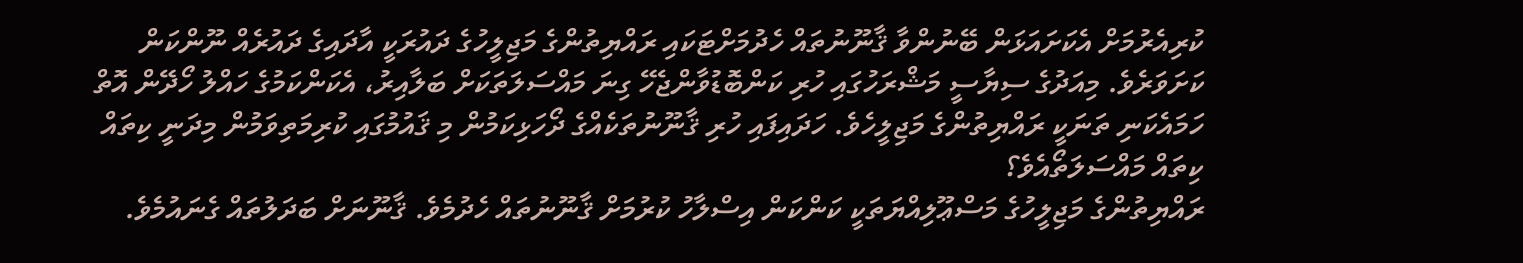ކުރިއެރުމަށް އެކަށައަޅަން ބޭނުންވާ ޤާނޫނުތައް ހެދުމަށްޓަކައި ރައްޔިތުންގެ މަޖިލީހުގެ ދައުރަކީ އާދައިގެ ދައުރެއް ނޫންކަން ކަށަވަރެވެ. މިއަދުގެ ސިޔާސީ މަޝްރަހުގައި ހުރި ކަންބޮޑުވާންޖެހޭ ގިނަ މައްސަލަތަކަށް ބަލާއިރު، އެކަންކަމުގެ ހައްލު ހޯދޭން އޮތް ހަމައެކަނި ތަނަކީ ރައްޔިތުންގެ މަޖިލީހެވެ. ހަދައިފައި ހުރި ޤާނޫނުތަކެއްގެ ދޯހަޅިކަމުން މި ޤައުމުގައި ކުރިމަތިވަމުން މިދަނީ ކިތައް ކިތައް މައްސަލަތޯއެވެ؟
ރައްޔިތުންގެ މަޖިލީހުގެ މަސްޢޫލިއްޔަތަކީ ކަންކަން އިސްލާހު ކުރުމަށް ޤާނޫނުތައް ހެދުމެވެ. ޤާނޫނަށް ބަދަލުތައް ގެނައުމެވެ.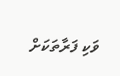ވަކި ފަރާތަކަށް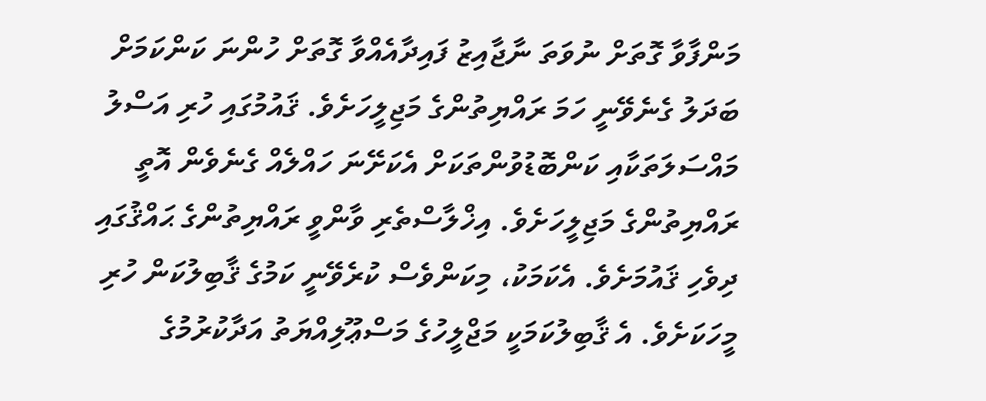މަންފާވާ ގޮތަށް ނުވަތަ ނާޖާއިޒު ފައިދާއެއްވާ ގޮތަށް ހުންނަ ކަންކަމަށް ބަދަލު ގެނެވޭނީ ހަމަ ރައްޔިތުންގެ މަޖިލީހަށެވެ. ޤައުމުގައި ހުރި އަސްލު މައްސަލަތަކާއި ކަންބޮޑުވުންތަކަށް އެކަށޭނަ ހައްލެއް ގެނެވެން އޮތީ ރައްޔިތުންގެ މަޖިލީހަށެވެ. އިޚްލާސްތެރި ވާންވީ ރައްޔިތުންގެ ޙައްޤުގައި ދިވެހި ޤައުމަށެވެ. އެކަމަކު، މިކަންވެސް ކުރެވޭނީ ކަމުގެ ޤާބިލުކަން ހުރި މީހަކަށެވެ. އެ ޤާބިލުކަމަކީ މަޖްލީހުގެ މަސްޢޫލިއްޔަތު އަދާކުރުމުގެ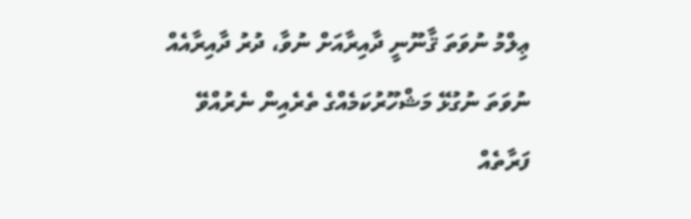ޢިލްމު ނުވަތަ ޤާނޫނީ ދާއިރާއަށް ނުވާ، ދުރު ދާއިރާއެއް ނުވަތަ ނުގުޅޭ މަޝްހޫރުކަމެއްގެ ތެރެއިން ނެރުއްވޭ ފަރާތެއް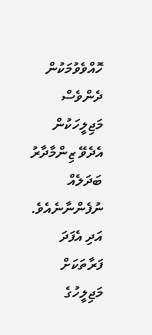ހޮއްވެވުމަކުން ދެންވެސް މަޖިލީހަކުން އެދެވޭ ޒިންމާދާރު ބަދަލެއް ނުފެންނާނެއެވެ. އަދި އެފަދަ ފަރާތަކަށް މަޖިލީހުގެ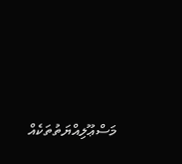މަސްޢޫލިއްޔަތުތަކެއް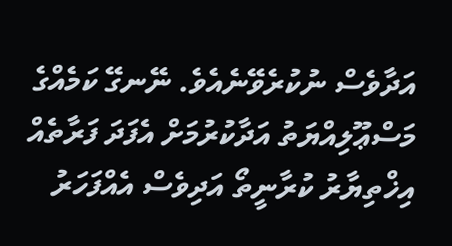އަދާވެސް ނުކުރެވޭނެއެވެ. ނޭނގޭ ކަމެއްގެ މަސްޢޫލިއްޔަތު އަދާކުރުމަށް އެފަދަ ފަރާތެއް އިޚްތިޔާރު ކުރާނީތޯ އަދިވެސް އެއްފަހަރު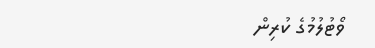ވޯޓުލުމުގެ ކުރިން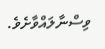ވިސްނާލައްވާށެވެ.